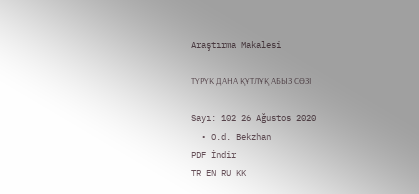Araştırma Makalesi

ТҮРҮК ДАНА ҚҰТЛҰҚ АБЫЗ СӨЗІ

Sayı: 102 26 Ağustos 2020
  • O.d. Bekzhan
PDF İndir
TR EN RU KK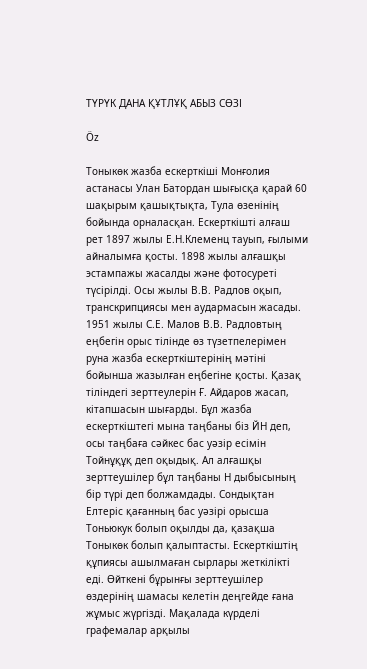ТҮРҮК ДАНА ҚҰТЛҰҚ АБЫЗ СӨЗІ

Öz

Тоныкөк жазба ескерткіші Монғолия астанасы Улан Батордан шығысқа қарай 60 шақырым қашықтықта, Тула өзенінің бойында орналасқан. Ескерткішті алғаш рет 1897 жылы Е.Н.Клеменц тауып, ғылыми айналымға қосты. 1898 жылы алғашқы эстампажы жасалды және фотосуреті түсірілді. Осы жылы В.В. Радлов оқып, транскрипциясы мен аудармасын жасады. 1951 жылы С.Е. Малов В.В. Радловтың еңбегін орыс тілінде өз түзетпелерімен руна жазба ескерткіштерінің мәтіні бойынша жазылған еңбегіне қосты. Қазақ тіліндегі зерттеулерін Ғ. Айдаров жасап, кітапшасын шығарды. Бұл жазба ескерткіштегі мына таңбаны біз ЙН деп, осы таңбаға сәйкес бас уәзір есімін Тойнұқұқ деп оқыдық. Ал алғашқы зерттеушілер бұл таңбаны Н дыбысының бір түрі деп болжамдады. Сондықтан Елтеріс қағанның бас уәзірі орысша Тоньюкук болып оқылды да, қазақша Тоныкөк болып қалыптасты. Ескерткіштің құпиясы ашылмаған сырлары жеткілікті еді. Өйткені бұрынғы зерттеушілер өздерінің шамасы келетін деңгейде ғана жұмыс жүргізді. Мақалада күрделі графемалар арқылы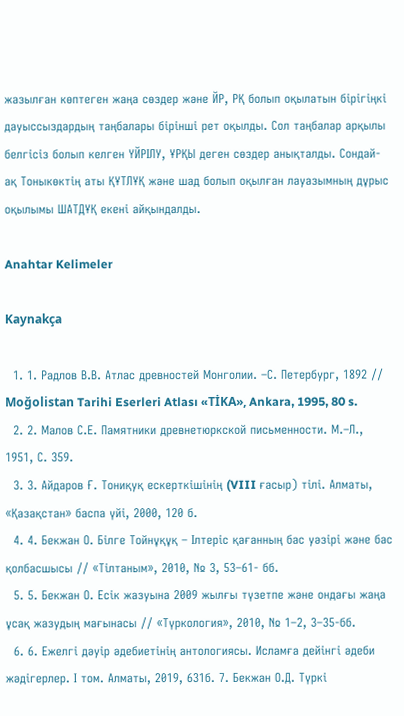жазылған көптеген жаңа сөздер және ЙР, РҚ болып оқылатын бірігіңкі дауыссыздардың таңбалары бірінші рет оқылды. Сол таңбалар арқылы белгісіз болып келген ҮЙРІЛУ, ҰРҚЫ деген сөздер анықталды. Сондай-ақ Тоныкөктің аты ҚҰТЛҰҚ және шад болып оқылған лауазымның дұрыс оқылымы ШАТДҰҚ екені айқындалды.

Anahtar Kelimeler

Kaynakça

  1. 1. Радлов В.В. Атлас древностей Монголии. –С. Петербург, 1892 // Moğolistan Tarihi Eserleri Atlası «TİKA», Ankara, 1995, 80 s.
  2. 2. Малов С.Е. Памятники древнетюркской письменности. М.–Л., 1951, С. 359.
  3. 3. Айдаров Ғ. Тониқуқ ескерткішінің (VIII ғасыр) тілі. Алматы, «Қазақстан» баспа үйі, 2000, 120 б.
  4. 4. Бекжан О. Білге Тойнұқұқ – Ілтеріс қағанның бас уәзірі және бас қолбасшысы // «Тілтаным», 2010, № 3, 53–61- бб.
  5. 5. Бекжан О. Есік жазуына 2009 жылғы түзетпе және ондағы жаңа ұсақ жазудың мағынасы // «Түркология», 2010, № 1–2, 3–35-бб.
  6. 6. Ежелгі дәуір әдебиетінің антологиясы. Исламға дейінгі әдеби жәдігерлер. І том. Алматы, 2019, 631б. 7. Бекжан О.Д. Түркі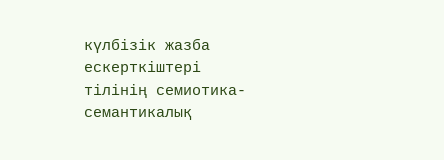күлбізік жазба ескерткіштері тілінің семиотика-семантикалық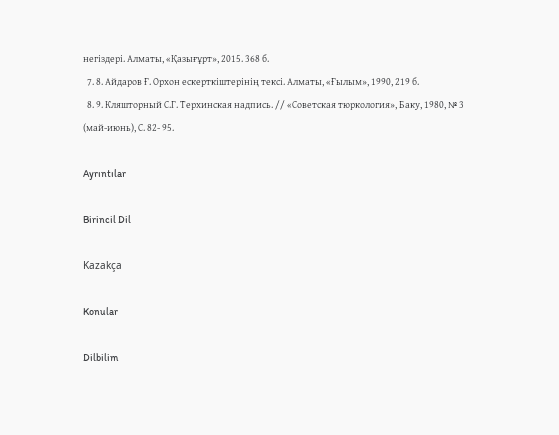негіздері. Алматы, «Қазығұрт», 2015. 368 б.
  7. 8. Айдаров Ғ. Орхон ескерткіштерінің тексі. Алматы, «Ғылым», 1990, 219 б.
  8. 9. Кляшторный С.Г. Терхинская надпись. // «Советская тюркология», Баку, 1980, № 3 (май-июнь), С. 82- 95.

Ayrıntılar

Birincil Dil

Kazakça

Konular

Dilbilim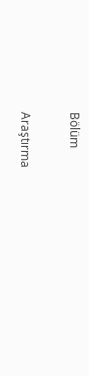Bölüm

Araştırma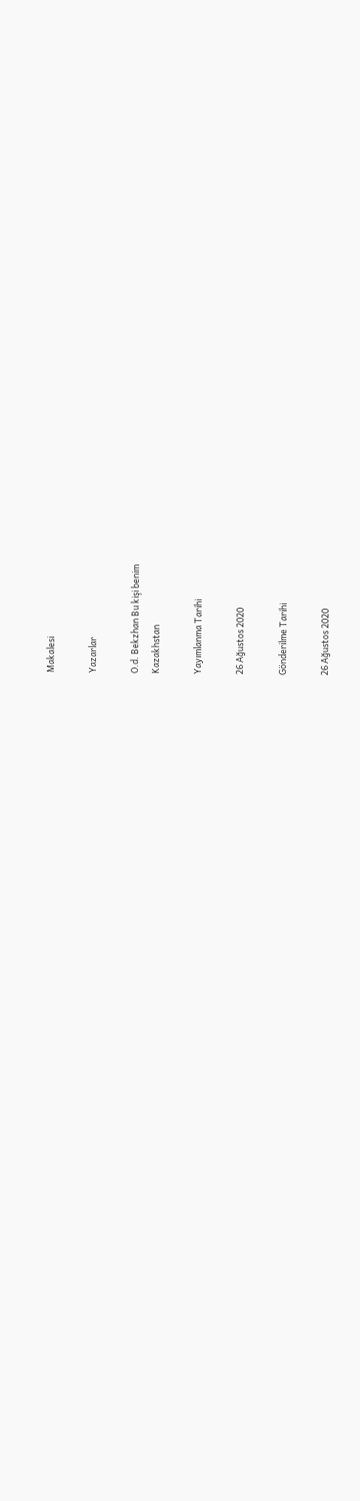Makalesi

Yazarlar

O.d. Bekzhan Bu kişi benim
Kazakhstan

Yayımlanma Tarihi

26 Ağustos 2020

Gönderilme Tarihi

26 Ağustos 2020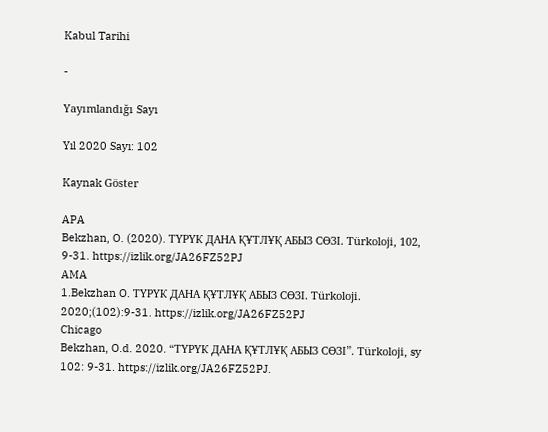Kabul Tarihi

-

Yayımlandığı Sayı

Yıl 2020 Sayı: 102

Kaynak Göster

APA
Bekzhan, O. (2020). ТҮРҮК ДАНА ҚҰТЛҰҚ АБЫЗ СӨЗІ. Türkoloji, 102, 9-31. https://izlik.org/JA26FZ52PJ
AMA
1.Bekzhan O. ТҮРҮК ДАНА ҚҰТЛҰҚ АБЫЗ СӨЗІ. Türkoloji. 2020;(102):9-31. https://izlik.org/JA26FZ52PJ
Chicago
Bekzhan, O.d. 2020. “ТҮРҮК ДАНА ҚҰТЛҰҚ АБЫЗ СӨЗІ”. Türkoloji, sy 102: 9-31. https://izlik.org/JA26FZ52PJ.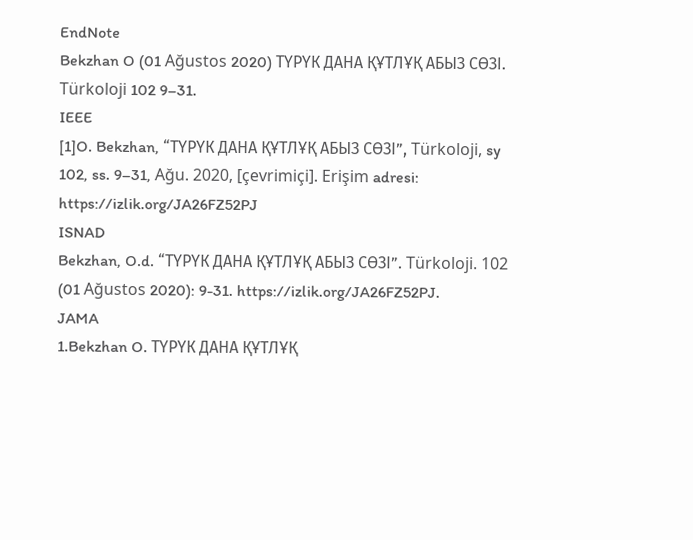EndNote
Bekzhan O (01 Ağustos 2020) ТҮРҮК ДАНА ҚҰТЛҰҚ АБЫЗ СӨЗІ. Türkoloji 102 9–31.
IEEE
[1]O. Bekzhan, “ТҮРҮК ДАНА ҚҰТЛҰҚ АБЫЗ СӨЗІ”, Türkoloji, sy 102, ss. 9–31, Ağu. 2020, [çevrimiçi]. Erişim adresi: https://izlik.org/JA26FZ52PJ
ISNAD
Bekzhan, O.d. “ТҮРҮК ДАНА ҚҰТЛҰҚ АБЫЗ СӨЗІ”. Türkoloji. 102 (01 Ağustos 2020): 9-31. https://izlik.org/JA26FZ52PJ.
JAMA
1.Bekzhan O. ТҮРҮК ДАНА ҚҰТЛҰҚ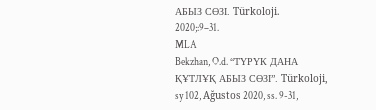АБЫЗ СӨЗІ. Türkoloji. 2020;:9–31.
MLA
Bekzhan, O.d. “ТҮРҮК ДАНА ҚҰТЛҰҚ АБЫЗ СӨЗІ”. Türkoloji, sy 102, Ağustos 2020, ss. 9-31,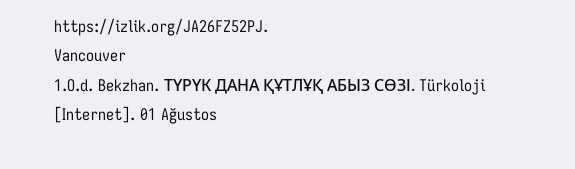https://izlik.org/JA26FZ52PJ.
Vancouver
1.O.d. Bekzhan. ТҮРҮК ДАНА ҚҰТЛҰҚ АБЫЗ СӨЗІ. Türkoloji [Internet]. 01 Ağustos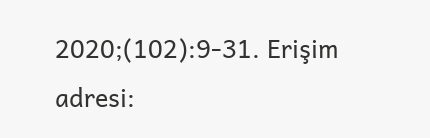2020;(102):9-31. Erişim adresi: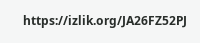https://izlik.org/JA26FZ52PJ